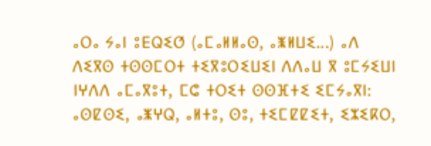ⴰⵔⴰ ⵢⴰⵏ ⵓⴹⵕⵉⵚ (ⴰⵎⴰⵍⵍⴰⵙ, ⴰⵥⵍⵡⵉ...) ⴰⴷ ⴷⵉⴳⵙ ⵜⵙⵙⵎⵔⵜ ⵜⵉⴳⵓⵔⵉⵡⵉⵏ ⴷⴷⴰⵡ ⴳ ⵓⵎⵢⵉⵡⵏ ⵏⵖⴷⴷ ⴰⵎⴰⴳⵓⵜ, ⵎⵛ ⵜⵔⵉⵜ ⵙⵙⴼⵜⵉ ⵉⵎⵢⴰⴳⵏ:
ⴰⵙⵇⵙⵉ, ⴰⵥⵖⵕ, ⴰⵍⵜⵓ, ⵙⵓ, ⵜⵉⵎⵇⵇⵉⵜ, ⵉⵣⵉⴽⵔ,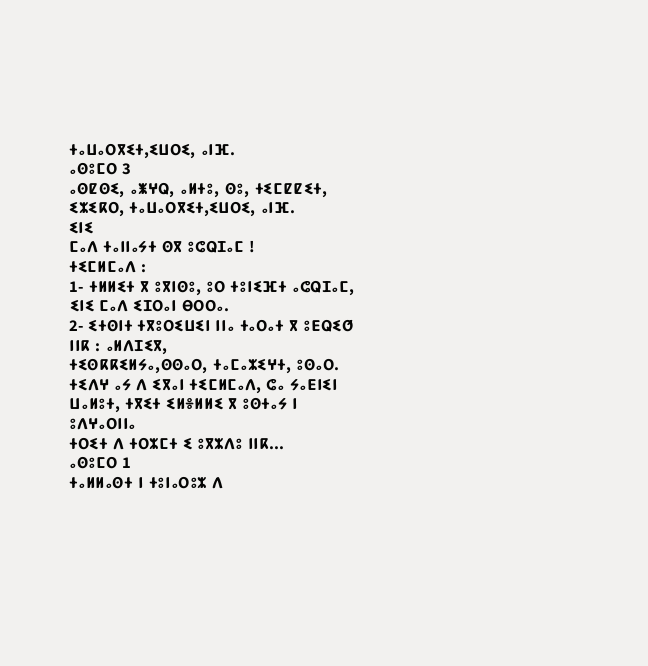ⵜⴰⵡⴰⵔⴳⵉⵜ,ⵉⵡⵔⵉ, ⴰⵏⴼ.
ⴰⵙⵓⵎⵔ 3
ⴰⵙⵇⵙⵉ, ⴰⵥⵖⵕ, ⴰⵍⵜⵓ, ⵙⵓ, ⵜⵉⵎⵇⵇⵉⵜ, ⵉⵣⵉⴽⵔ, ⵜⴰⵡⴰⵔⴳⵉⵜ,ⵉⵡⵔⵉ, ⴰⵏⴼ.
ⵉⵏⵉ
ⵎⴰⴷ ⵜⴰⵏⵏⴰⵢⵜ ⵙⴳ ⵓⵛⵕⵊⴰⵎ !
ⵜⵉⵎⵍⵎⴰⴷ :
1- ⵜⵍⵍⵉⵜ ⴳ ⵓⴳⵏⵙⵓ, ⵓⵔ ⵜⵓⵏⵉⴼⵜ ⴰⵛⵕⵊⴰⵎ, ⵉⵏⵉ ⵎⴰⴷ ⵉⵊⵔⴰⵏ ⴱⵔⵔⴰ.
2- ⵉⵜⵙⵏⵜ ⵜⴳⵓⵔⵉⵡⵉⵏ ⵏⵏⴰ ⵜⴰⵔⴰⵜ ⴳ ⵓⴹⵕⵉⵚ ⵏⵏⴽ : ⴰⵍⴷⵊⵉⴳ,
ⵜⵉⵙⴽⴽⵉⵍⵢⴰ,ⵙⵙⴰⵔ, ⵜⴰⵎⴰⵣⵉⵖⵜ, ⵓⵙⴰⵔ.
ⵜⵉⴷⵖ ⴰⵢ ⴷ ⵉⴳⴰⵏ ⵜⵉⵎⵍⵎⴰⴷ, ⵛⴰ ⵢⴰⴹⵏⵉⵏ ⵡⴰⵍⵓⵜ, ⵜⴳⵉⵜ ⵉⵍⴻⵍⵍⵉ ⴳ ⵓⵙⵜⴰⵢ ⵏ ⵓⴷⵖⴰⵔⵏⵏⴰ
ⵜⵔⵉⵜ ⴷ ⵜⵔⵣⵎⵜ ⵉ ⵓⴳⵣⴷⵓ ⵏⵏⴽ...
ⴰⵙⵓⵎⵔ 1
ⵜⴰⵍⵍⴰⵙⵜ ⵏ ⵜⵓⵏⴰⵔⵓⵣ ⴷ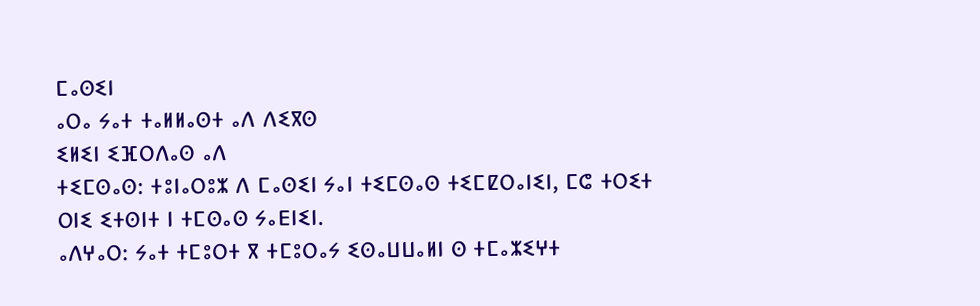ⵎⴰⵙⵉⵏ
ⴰⵔⴰ ⵢⴰⵜ ⵜⴰⵍⵍⴰⵙⵜ ⴰⴷ ⴷⵉⴳⵙ
ⵉⵍⵉⵏ ⵉⴼⵔⴷⴰⵙ ⴰⴷ
ⵜⵉⵎⵙⴰⵙ: ⵜⵓⵏⴰⵔⵓⵣ ⴷ ⵎⴰⵙⵉⵏ ⵢⴰⵏ ⵜⵉⵎⵙⴰⵙ ⵜⵉⵎⵇⵔⴰⵏⵉⵏ, ⵎⵛ ⵜⵔⵉⵜ
ⵔⵏⵉ ⵉⵜⵙⵏⵜ ⵏ ⵜⵎⵙⴰⵙ ⵢⴰⴹⵏⵉⵏ.
ⴰⴷⵖⴰⵔ: ⵢⴰⵜ ⵜⵎⵓⵔⵜ ⴳ ⵜⵎⵓⵔⴰⵢ ⵉⵙⴰⵡⵡⴰⵍⵏ ⵙ ⵜⵎⴰⵣⵉⵖⵜ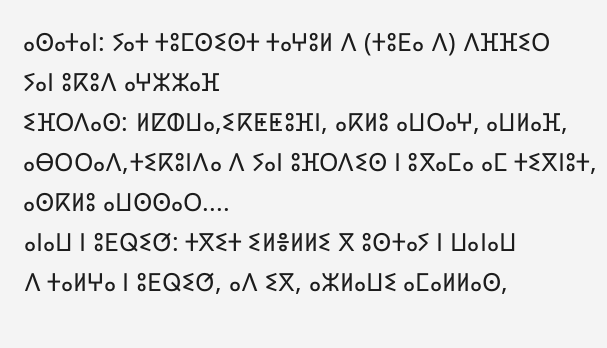ⴰⵙⴰⵜⴰⵏ: ⵢⴰⵜ ⵜⵓⵎⵙⵉⵙⵜ ⵜⴰⵖⵓⵍ ⴷ (ⵜⵓⴹⴰ ⴷ) ⴷⴼⴼⵉⵔ
ⵢⴰⵏ ⵓⴽⵓⴷ ⴰⵖⵣⵣⴰⴼ
ⵉⴼⵔⴷⴰⵙ: ⵍⵇⵀⵡⴰ,ⵉⴽⵟⵟⵓⴼⵏ, ⴰⴽⵍⵓ ⴰⵡⵔⴰⵖ, ⴰⵡⵍⴰⴼ,
ⴰⴱⵔⵔⴰⴷ,ⵜⵉⴽⵓⵏⴷⴰ ⴷ ⵢⴰⵏ ⵓⴼⵔⴷⵉⵙ ⵏ ⵓⴳⴰⵎⴰ ⴰⵎ ⵜⵉⴳⵏⵓⵜ, ⴰⵙⴽⵍⵓ ⴰⵡⵙⵙⴰⵔ....
ⴰⵏⴰⵡ ⵏ ⵓⴹⵕⵉⵚ: ⵜⴳⵉⵜ ⵉⵍⴻⵍⵍⵉ ⴳ ⵓⵙⵜⴰⵢ ⵏ ⵡⴰⵏⴰⵡ
ⴷ ⵜⴰⵍⵖⴰ ⵏ ⵓⴹⵕⵉⵚ, ⴰⴷ ⵉⴳ, ⴰⵣⵍⴰⵡⵉ ⴰⵎⴰⵍⵍⴰⵙ,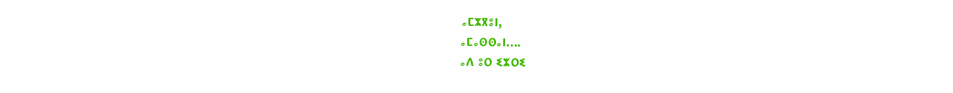ⴰⵎⵣⴳⵓⵏ,
ⴰⵎⴰⵙⵙⴰⵏ....
ⴰⴷ ⵓⵔ ⵉⵣⵔⵉ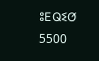ⵓⴹⵕⵉⵚ 5500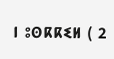ⵏ ⵓⵙⴽⴽⵉⵍ ( 2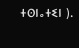ⵜⵙⵏⴰⵜⵉⵏ ).